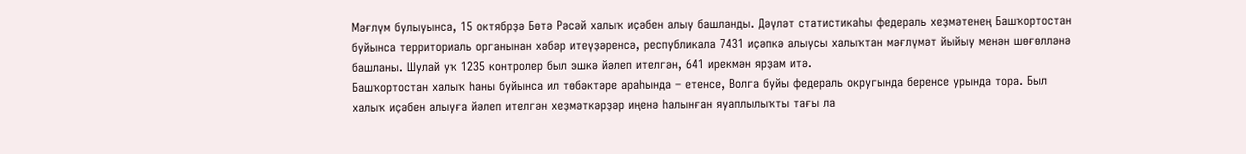Мәғлүм булыуынса, 15 октябрҙә Бөтә Рәсәй халыҡ иҫәбен алыу башланды. Дәүләт статистикаһы федераль хеҙмәтенең Башҡортостан буйынса территориаль органынан хәбәр итеүҙәренсә, республикала 7431 иҫәпкә алыусы халыҡтан мәғлүмәт йыйыу менән шөғөлләнә башланы. Шулай уҡ 1235 контролер был эшкә йәлеп ителгән, 641 ирекмән ярҙам итә.
Башҡортостан халыҡ һаны буйынса ил төбәктәре араһында – етенсе, Волга буйы федераль округында беренсе урында тора. Был халыҡ иҫәбен алыуға йәлеп ителгән хеҙмәткәрҙәр иңенә һалынған яуаплылыҡты тағы ла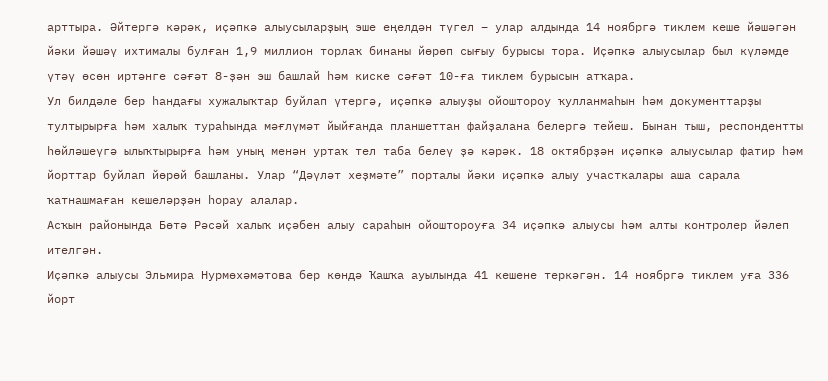арттыра. Әйтергә кәрәк, иҫәпкә алыусыларҙың эше еңелдән түгел – улар алдында 14 ноябргә тиклем кеше йәшәгән йәки йәшәү ихтималы булған 1,9 миллион торлаҡ бинаны йөрөп сығыу бурысы тора. Иҫәпкә алыусылар был күләмде үтәү өсөн иртәнге сәғәт 8-ҙән эш башлай һәм киске сәғәт 10-ға тиклем бурысын атҡара.
Ул билдәле бер һандағы хужалыҡтар буйлап үтергә, иҫәпкә алыуҙы ойоштороу ҡулланмаһын һәм документтарҙы тултырырға һәм халыҡ тураһында мәғлүмәт йыйғанда планшеттан файҙалана белергә тейеш. Бынан тыш, респондентты һөйләшеүгә ылыҡтырырға һәм уның менән уртаҡ тел таба белеү ҙә кәрәк. 18 октябрҙән иҫәпкә алыусылар фатир һәм йорттар буйлап йөрөй башланы. Улар “Дәүләт хеҙмәте” порталы йәки иҫәпкә алыу участкалары аша сарала ҡатнашмаған кешеләрҙән һорау алалар.
Асҡын районында Бөтә Рәсәй халыҡ иҫәбен алыу сараһын ойоштороуға 34 иҫәпкә алыусы һәм алты контролер йәлеп ителгән.
Иҫәпкә алыусы Эльмира Нурмөхәмәтова бер көндә Ҡашҡа ауылында 41 кешене теркәгән. 14 ноябргә тиклем уға 336 йорт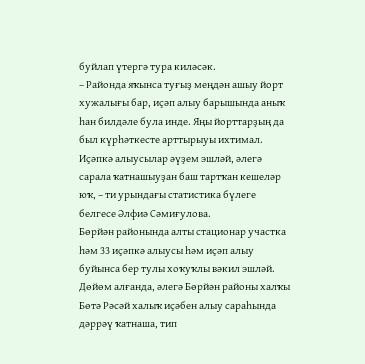буйлап үтергә тура киләсәк.
– Районда яҡынса туғыҙ меңдән ашыу йорт хужалығы бар, иҫәп алыу барышында аныҡ һан билдәле була инде. Яңы йорттарҙың да был күрһәткесте арттырыуы ихтимал. Иҫәпкә алыусылар әүҙем эшләй, әлегә сарала ҡатнашыуҙан баш тартҡан кешеләр юҡ, – ти урындағы статистика бүлеге белгесе Әлфиә Сәмиғулова.
Бөрйән районында алты стационар участка һәм 33 иҫәпкә алыусы һәм иҫәп алыу буйынса бер тулы хоҡуҡлы вәкил эшләй. Дөйөм алғанда, әлегә Бөрйән районы халҡы Бөтә Рәсәй халыҡ иҫәбен алыу сараһында дәррәү ҡатнаша, тип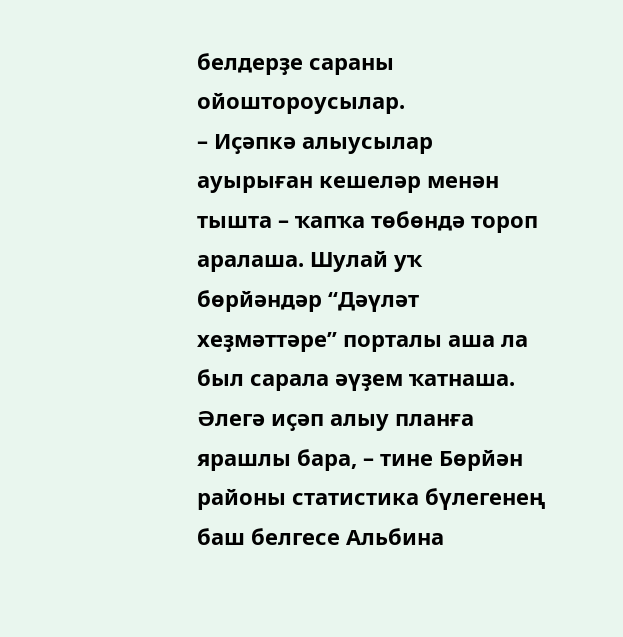белдерҙе сараны ойоштороусылар.
– Иҫәпкә алыусылар ауырыған кешеләр менән тышта – ҡапҡа төбөндә тороп аралаша. Шулай уҡ бөрйәндәр “Дәүләт хеҙмәттәре” порталы аша ла был сарала әүҙем ҡатнаша. Әлегә иҫәп алыу планға ярашлы бара, – тине Бөрйән районы статистика бүлегенең баш белгесе Альбина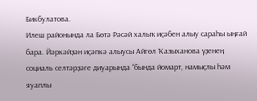Бикбулатова.
Илеш районында ла Бөтә Рәсәй халыҡ иҫәбен алыу сараһы ыңғай бара. Йәркәйҙән иҫәпкә алыусы Айгөл Ҡазыханова үҙенең социаль селтәрҙәге диуарында “бында йомарт, намыҫлы һәм яуаплы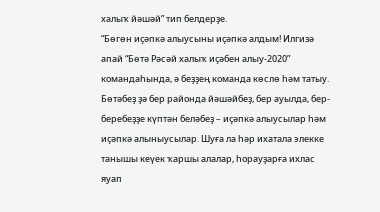халыҡ йәшәй” тип белдерҙе.
“Бөгөн иҫәпкә алыусыны иҫәпкә алдым! Илгизә апай “Бөтә Рәсәй халыҡ иҫәбен алыу-2020” командаһында, ә беҙҙең команда көслө һәм татыу. Бөтәбеҙ ҙә бер районда йәшәйбеҙ, бер ауылда, бер-беребеҙҙе күптән беләбеҙ – иҫәпкә алыусылар һәм иҫәпкә алыныусылар. Шуға ла һәр ихатала элекке танышы кеүек ҡаршы алалар, һорауҙарға ихлас яуап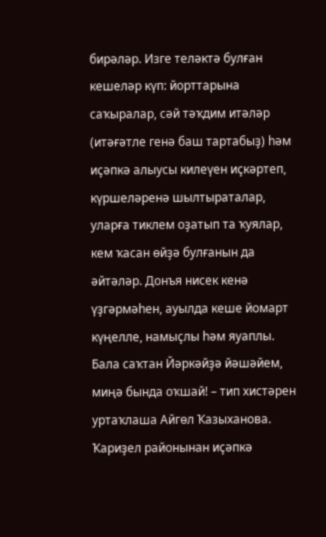бирәләр. Изге теләктә булған кешеләр күп: йорттарына саҡыралар, сәй тәҡдим итәләр (итәғәтле генә баш тартабыҙ) һәм иҫәпкә алыусы килеүен иҫкәртеп, күршеләренә шылтыраталар, уларға тиклем оҙатып та ҡуялар, кем ҡасан өйҙә булғанын да әйтәләр. Донъя нисек кенә үҙгәрмәһен, ауылда кеше йомарт күңелле, намыҫлы һәм яуаплы. Бала саҡтан Йәркәйҙә йәшәйем, миңә бында оҡшай! – тип хистәрен уртаҡлаша Айгөл Ҡазыханова.
Ҡариҙел районынан иҫәпкә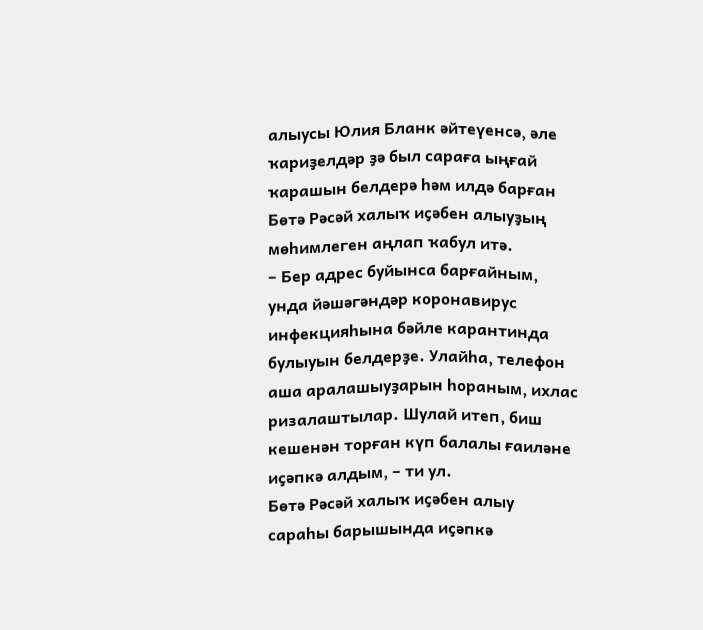алыусы Юлия Бланк әйтеүенсә, әле ҡариҙелдәр ҙә был сараға ыңғай ҡарашын белдерә һәм илдә барған Бөтә Рәсәй халыҡ иҫәбен алыуҙың мөһимлеген аңлап ҡабул итә.
– Бер адрес буйынса барғайным, унда йәшәгәндәр коронавирус инфекцияһына бәйле карантинда булыуын белдерҙе. Улайһа, телефон аша аралашыуҙарын һораным, ихлас ризалаштылар. Шулай итеп, биш кешенән торған күп балалы ғаиләне иҫәпкә алдым, – ти ул.
Бөтә Рәсәй халыҡ иҫәбен алыу сараһы барышында иҫәпкә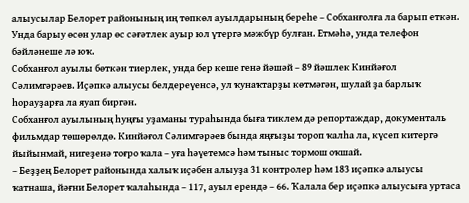алыусылар Белорет районының иң төпкөл ауылдарының береһе – Собханғолға ла барып еткән. Унда барыу өсөн улар өс сәғәтлек ауыр юл үтергә мәжбүр булған. Етмәһә, унда телефон бәйләнеше лә юҡ.
Собханғол ауылы бөткән тиерлек, унда бер кеше генә йәшәй – 89 йәшлек Кинйәғол Сәлимгәрәев. Иҫәпкә алыусы белдереүенсә, ул ҡунаҡтарҙы көтмәгән, шулай ҙа барлыҡ һорауҙарға ла яуап биргән.
Собханғол ауылының һуңғы уҙаманы тураһында быға тиклем дә репортаждар, документаль фильмдар төшөрөлдө. Кинйәғол Сәлимгәрәев бында яңғыҙы тороп ҡалһа ла, күсеп китергә йыйынмай, нигеҙенә тоғро ҡала – уға һәүетемсә һәм тыныс тормош оҡшай.
– Беҙҙең Белорет районында халыҡ иҫәбен алыуҙа 31 контролер һәм 183 иҫәпкә алыусы ҡатнаша, йәғни Белорет ҡалаһында – 117, ауыл ерендә – 66. Ҡалала бер иҫәпкә алыусыға уртаса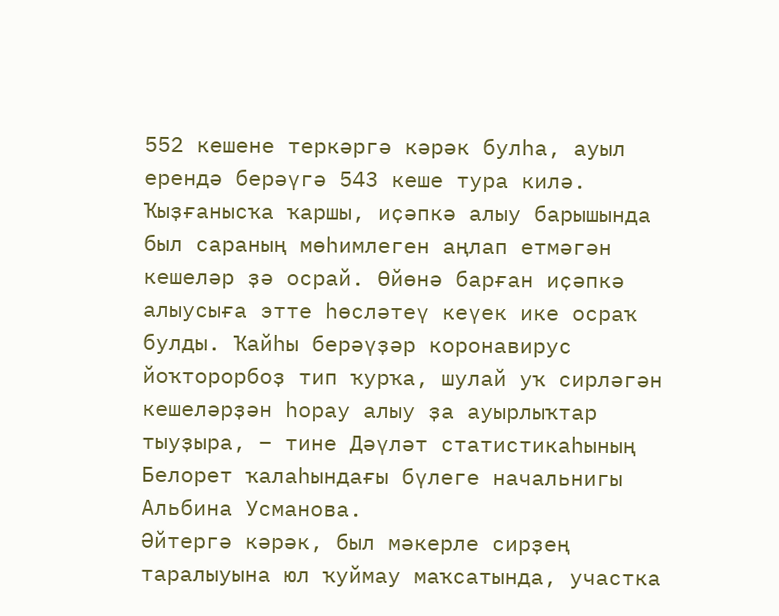552 кешене теркәргә кәрәк булһа, ауыл ерендә берәүгә 543 кеше тура килә. Ҡыҙғанысҡа ҡаршы, иҫәпкә алыу барышында был сараның мөһимлеген аңлап етмәгән кешеләр ҙә осрай. Өйөнә барған иҫәпкә алыусыға этте һөсләтеү кеүек ике осраҡ булды. Ҡайһы берәүҙәр коронавирус йоҡторорбоҙ тип ҡурҡа, шулай уҡ сирләгән кешеләрҙән һорау алыу ҙа ауырлыҡтар тыуҙыра, – тине Дәүләт статистикаһының Белорет ҡалаһындағы бүлеге начальнигы Альбина Усманова.
Әйтергә кәрәк, был мәкерле сирҙең таралыуына юл ҡуймау маҡсатында, участка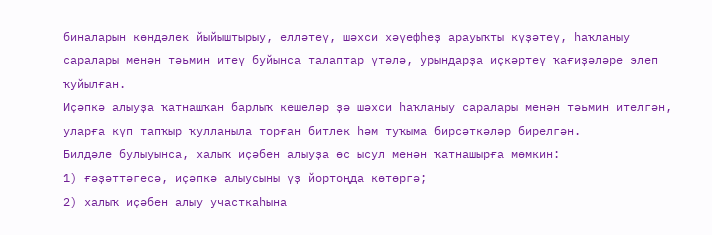биналарын көндәлек йыйыштырыу, елләтеү, шәхси хәүефһеҙ арауыҡты күҙәтеү, һаҡланыу саралары менән тәьмин итеү буйынса талаптар үтәлә, урындарҙа иҫкәртеү ҡағиҙәләре элеп ҡуйылған.
Иҫәпкә алыуҙа ҡатнашҡан барлыҡ кешеләр ҙә шәхси һаҡланыу саралары менән тәьмин ителгән, уларға күп тапҡыр ҡулланыла торған битлек һәм туҡыма бирсәткәләр бирелгән.
Билдәле булыуынса, халыҡ иҫәбен алыуҙа өс ысул менән ҡатнашырға мөмкин:
1) ғәҙәттәгесә, иҫәпкә алыусыны үҙ йортоңда көтөргә;
2) халыҡ иҫәбен алыу участкаһына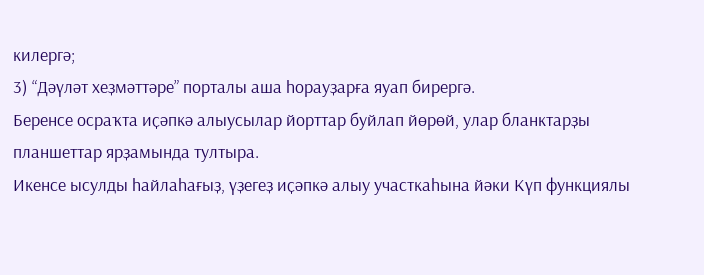килергә;
3) “Дәүләт хеҙмәттәре” порталы аша һорауҙарға яуап бирергә.
Беренсе осраҡта иҫәпкә алыусылар йорттар буйлап йөрөй, улар бланктарҙы планшеттар ярҙамында тултыра.
Икенсе ысулды һайлаһағыҙ, үҙегеҙ иҫәпкә алыу участкаһына йәки Күп функциялы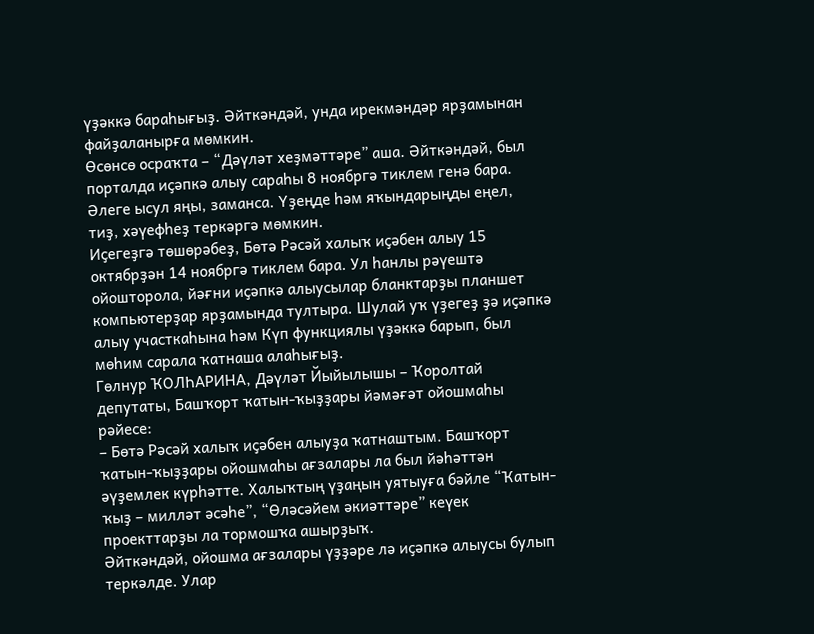үҙәккә бараһығыҙ. Әйткәндәй, унда ирекмәндәр ярҙамынан файҙаланырға мөмкин.
Өсөнсө осраҡта – “Дәүләт хеҙмәттәре” аша. Әйткәндәй, был порталда иҫәпкә алыу сараһы 8 ноябргә тиклем генә бара. Әлеге ысул яңы, заманса. Үҙеңде һәм яҡындарыңды еңел, тиҙ, хәүефһеҙ теркәргә мөмкин.
Иҫегеҙгә төшөрәбеҙ, Бөтә Рәсәй халыҡ иҫәбен алыу 15 октябрҙән 14 ноябргә тиклем бара. Ул һанлы рәүештә ойошторола, йәғни иҫәпкә алыусылар бланктарҙы планшет компьютерҙар ярҙамында тултыра. Шулай уҡ үҙегеҙ ҙә иҫәпкә алыу участкаһына һәм Күп функциялы үҙәккә барып, был мөһим сарала ҡатнаша алаһығыҙ.
Гөлнур ҠОЛҺАРИНА, Дәүләт Йыйылышы – Ҡоролтай депутаты, Башҡорт ҡатын-ҡыҙҙары йәмәғәт ойошмаһы рәйесе:
– Бөтә Рәсәй халыҡ иҫәбен алыуҙа ҡатнаштым. Башҡорт ҡатын-ҡыҙҙары ойошмаһы ағзалары ла был йәһәттән әүҙемлек күрһәтте. Халыҡтың үҙаңын уятыуға бәйле “Ҡатын-ҡыҙ – милләт әсәһе”, “Өләсәйем әкиәттәре” кеүек проекттарҙы ла тормошҡа ашырҙыҡ.
Әйткәндәй, ойошма ағзалары үҙҙәре лә иҫәпкә алыусы булып теркәлде. Улар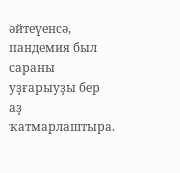әйтеүенсә, пандемия был сараны уҙғарыуҙы бер аҙ ҡатмарлаштыра.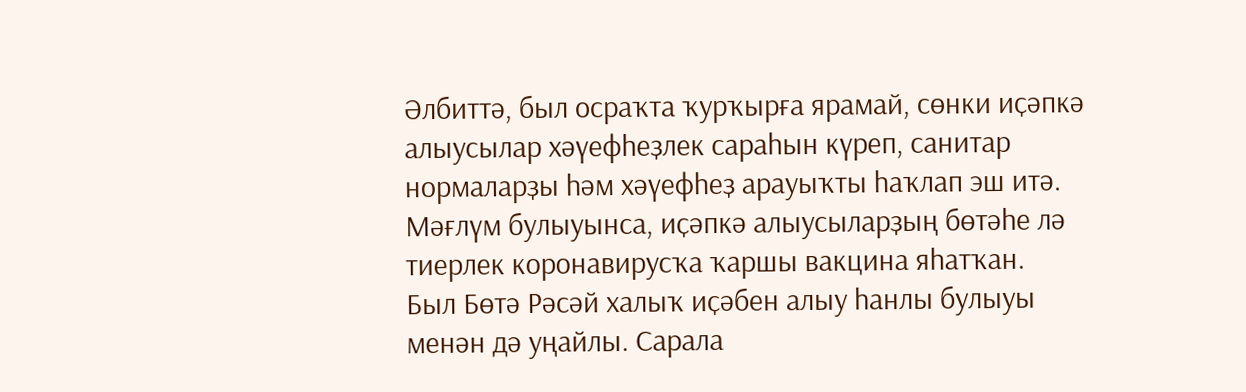Әлбиттә, был осраҡта ҡурҡырға ярамай, сөнки иҫәпкә алыусылар хәүефһеҙлек сараһын күреп, санитар нормаларҙы һәм хәүефһеҙ арауыҡты һаҡлап эш итә. Мәғлүм булыуынса, иҫәпкә алыусыларҙың бөтәһе лә тиерлек коронавирусҡа ҡаршы вакцина яһатҡан.
Был Бөтә Рәсәй халыҡ иҫәбен алыу һанлы булыуы менән дә уңайлы. Сарала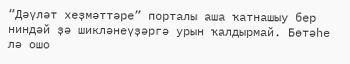“Дәүләт хеҙмәттәре” порталы аша ҡатнашыу бер ниндәй ҙә шикләнеүҙәргә урын ҡалдырмай. Бөтәһе лә ошо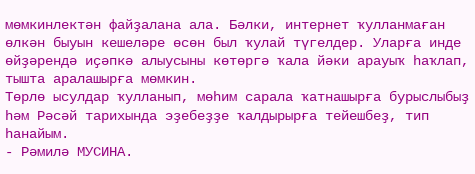мөмкинлектән файҙалана ала. Бәлки, интернет ҡулланмаған өлкән быуын кешеләре өсөн был ҡулай түгелдер. Уларға инде өйҙәрендә иҫәпкә алыусыны көтөргә ҡала йәки арауыҡ һаҡлап, тышта аралашырға мөмкин.
Төрлө ысулдар ҡулланып, мөһим сарала ҡатнашырға бурыслыбыҙ һәм Рәсәй тарихында эҙебеҙҙе ҡалдырырға тейешбеҙ, тип һанайым.
- Рәмилә МУСИНА.